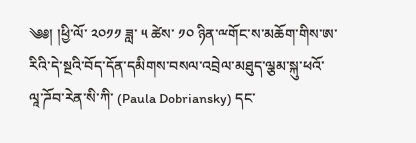༄༅། །ཕྱི་ལོ་ ༢༠༡༡ ཟླ་ ༥ ཚེས་ ༡༠ ཉིན་ྋགོང་ས་མཆོག་གིས་ཨ་རིའི་དེ་སྔའི་བོད་དོན་དམིགས་བསལ་འབྲེལ་མཐུད་ལྕམ་སྐུ་ཕའོ་ལཱ་ཌོབ་རེན་སི་ཀི་ (Paula Dobriansky) དང་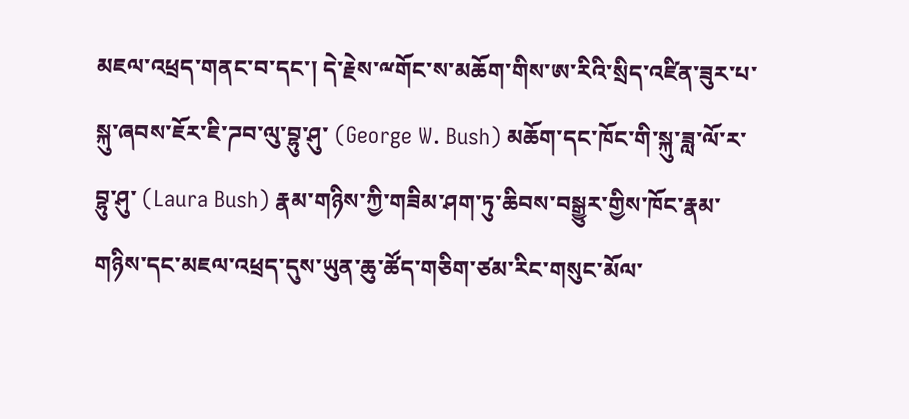མཇལ་འཕྲད་གནང་བ་དང་། དེ་རྗེས་ྋགོང་ས་མཆོག་གིས་ཨ་རིའི་སྲིད་འཛིན་ཟུར་པ་སྐུ་ཞབས་ཇོར་ཇི་ཌབ་ལུ་བྷུ་ཤུ་ (George W. Bush) མཆོག་དང་ཁོང་གི་སྐུ་ཟླ་ལོ་ར་བྷུ་ཤུ་ (Laura Bush) རྣམ་གཉིས་ཀྱི་གཟིམ་ཤག་ཏུ་ཆིབས་བསྒྱུར་གྱིས་ཁོང་རྣམ་གཉིས་དང་མཇལ་འཕྲད་དུས་ཡུན་ཆུ་ཚོད་གཅིག་ཙམ་རིང་གསུང་མོལ་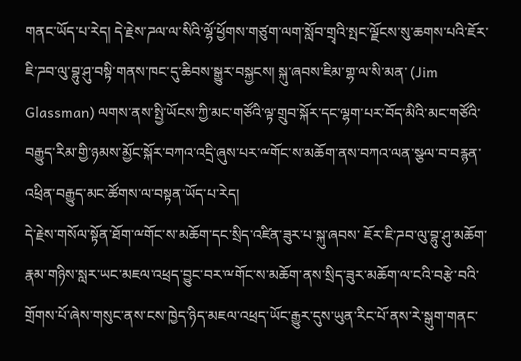གནང་ཡོད་པ་རེད། དེ་རྗེས་ཌལ་ལ་སིའི་ལྷོ་ཕྱོགས་གཙུག་ལག་སློབ་གྲྭའི་སྤང་ལྗོངས་སུ་ཆགས་པའི་ཇོར་ཇི་ཌབ་ལུ་བྷུ་ཤུ་བསྟི་གནས་ཁང་དུ་ཆིབས་སྒྱུར་བསྐྱངས། སྐུ་ཞབས་ཇིམ་གྷ་ལ་སི་མན་ (Jim Glassman) ལགས་ནས་སྤྱི་ཡོངས་ཀྱི་མང་གཙོའི་ལྟ་གྲུབ་སྐོར་དང་ལྷག་པར་བོད་མིའི་མང་གཙོའི་བརྒྱུད་རིམ་གྱི་ཉམས་མྱོང་སྐོར་བཀའ་འདྲི་ཞུས་པར་ྋགོང་ས་མཆོག་ནས་བཀའ་ལན་སྩལ་བ་བརྙན་འཕྲིན་བརྒྱུད་མང་ཚོགས་ལ་བསྟན་ཡོད་པ་རེད།
དེ་རྗེས་གསོལ་སྟོན་ཐོག་ྋགོང་ས་མཆོག་དང་སྲིད་འཛིན་ཟུར་པ་སྐུ་ཞབས་ ཇོར་ཇི་ཌབ་ལུ་བྷུ་ཤུ་མཆོག་རྣམ་གཉིས་སླར་ཡང་མཇལ་འཕྲད་བྱུང་བར་ྋགོང་ས་མཆོག་ནས་སྲིད་ཟུར་མཆོག་ལ་ངའི་བརྩེ་བའི་གྲོགས་པོ་ཞེས་གསུང་ནས་ངས་ཁྱེད་ཉིད་མཇལ་འཕྲད་ཡོང་རྒྱུར་དུས་ཡུན་རིང་པོ་ནས་རེ་སྒུག་གནང་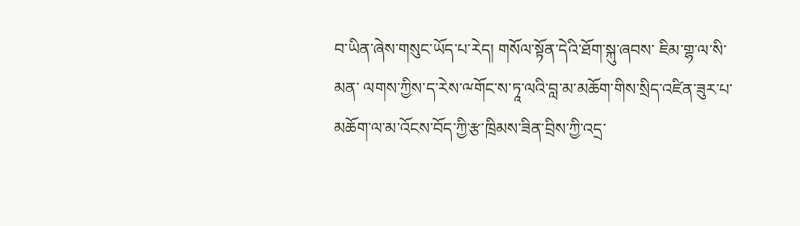བ་ཡིན་ཞེས་གསུང་ཡོད་པ་རེད། གསོལ་སྟོན་དེའི་ཐོག་སྐུ་ཞབས་ ཇིམ་གྷ་ལ་སི་མན་ ལགས་ཀྱིས་ད་རེས་ྋགོང་ས་ཏཱ་ལའི་བླ་མ་མཆོག་གིས་སྲིད་འཛིན་ཟུར་པ་མཆོག་ལ་མ་འོངས་བོད་ཀྱི་རྩ་ཁྲིམས་ཟིན་བྲིས་ཀྱི་འདྲ་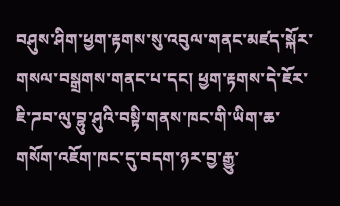བཤུས་ཤིག་ཕྱག་རྟགས་སུ་འབུལ་གནང་མཛད་སྐོར་གསལ་བསྒྲགས་གནང་པ་དང། ཕྱག་རྟགས་དེ་ཇོར་ཇི་ཌབ་ལུ་བྷུ་ཤུའི་བསྟི་གནས་ཁང་གི་ཡིག་ཆ་གསོག་འཇོག་ཁང་དུ་བདག་ཉར་བྱ་རྒྱུ་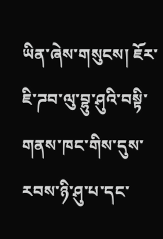ཡིན་ཞེས་གསུངས། ཇོར་ཇི་ཌབ་ལུ་བྷུ་ཤུའི་བསྟི་གནས་ཁང་གིས་དུས་རབས་ཉི་ཤུ་པ་དང་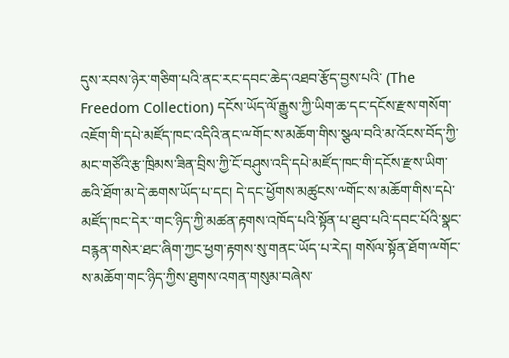དུས་རབས་ཉེར་གཅིག་པའི་ནང་རང་དབང་ཆེད་འཐབ་རྩོད་བྱས་པའི་ (The Freedom Collection) དངོས་ཡོད་ལོ་རྒྱུས་ཀྱི་ཡིག་ཆ་དང་དངོས་རྫས་གསོག་འཇོག་གི་དཔེ་མཛོད་ཁང་འདིའི་ནང་ྋགོང་ས་མཆོག་གིས་སྩལ་བའི་མ་འོངས་བོད་ཀྱི་མང་གཙོའི་རྩ་ཁྲིམས་ཟིན་བྲིས་ཀྱི་ངོ་བཤུས་འདི་དཔེ་མཛོད་ཁང་གི་དངོས་རྫས་ཡིག་ཆའི་ཐོག་མ་དེ་ཆགས་ཡོད་པ་དང། དེ་དང་ཕྱོགས་མཚུངས་༸གོང་ས་མཆོག་གིས་དཔེ་མཛོད་ཁང་དེར་་གང་ཉིད་ཀྱི་མཚན་རྟགས་འཁོད་པའི་སྟོན་པ་ཐུབ་པའི་དབང་པོའི་སྣང་བརྙན་གསེར་ཐང་ཞིག་ཀྱང་ཕྱག་རྟགས་སུ་གནང་ཡོད་པ་རེད། གསོལ་སྟོན་ཐོག་ྋགོང་ས་མཆོག་གང་ཉིད་ཀྱིས་ཐུགས་འགན་གསུམ་བཞེས་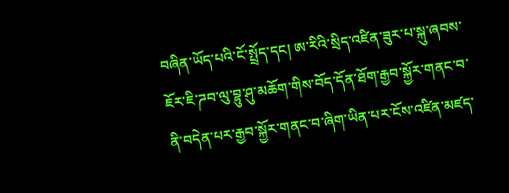བཞིན་ཡོད་པའི་ངོ་སྤྲོད་དང། ཨ་རིའི་སྲིད་འཛིན་ཟུར་པ་སྐུ་ཞབས་ཇོར་ཇི་ཌབ་ལུ་བྷུ་ཤུ་མཆོག་གིས་བོད་དོན་ཐོག་རྒྱབ་སྐྱོར་གནང་བ་ནི་བདེན་པར་རྒྱབ་སྐྱོར་གནང་བ་ཞིག་ཡིན་པར་ངོས་འཛིན་མཛད་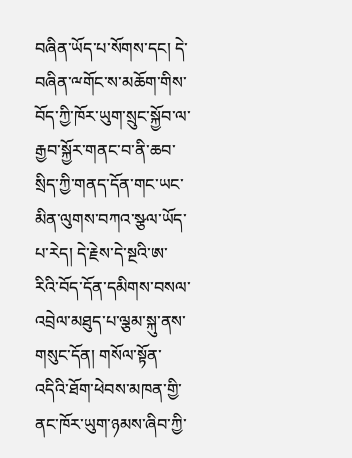བཞིན་ཡོད་པ་སོགས་དང། དེ་བཞིན་ྋགོང་ས་མཆོག་གིས་བོད་ཀྱི་ཁོར་ཡུག་སྲུང་སྐྱོབ་ལ་རྒྱབ་སྐྱོར་གནང་བ་ནི་ཆབ་སྲིད་ཀྱི་གནད་དོན་གང་ཡང་མིན་ལུགས་བཀའ་སྩལ་ཡོད་པ་རེད། དེ་རྗེས་དེ་སྔའི་ཨ་རིའི་བོད་དོན་དམིགས་བསལ་འབྲེལ་མཐུད་པ་ལྕམ་སྐུ་ནས་གསུང་དོན། གསོལ་སྟོན་འདིའི་ཐོག་ཕེབས་མཁན་གྱི་ནང་ཁོར་ཡུག་ཉམས་ཞིབ་ཀྱི་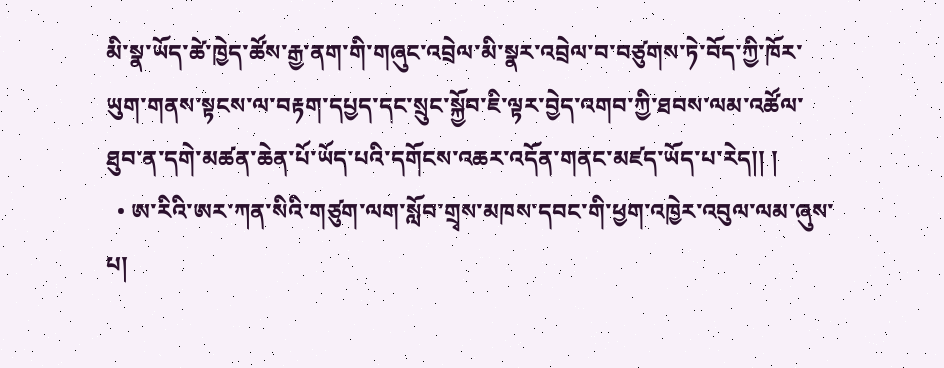མི་སྣ་ཡོད་ཚེ་ཁྱེད་ཚོས་རྒྱ་ནག་གི་གཞུང་འབྲེལ་མི་སྣར་འབྲེལ་བ་བཙུགས་ཏེ་བོད་ཀྱི་ཁོར་ཡུག་གནས་སྟངས་ལ་བརྟག་དཔྱད་དང་སྲུང་སྐྱོབ་ཇི་ལྟར་བྱེད་འགབ་ཀྱི་ཐབས་ལམ་འཚོལ་ཐུབ་ན་དགེ་མཚན་ཆེན་པོ་ཡོད་པའི་དགོངས་འཆར་འདོན་གནང་མཛད་ཡོད་པ་རེད།། །
  • ཨ་རིའི་ཨར་ཀན་སིའི་གཙུག་ལག་སློབ་གྲྭས་མཁས་དབང་གི་ཕྱག་འཁྱེར་འབུལ་ལམ་ཞུས་པ།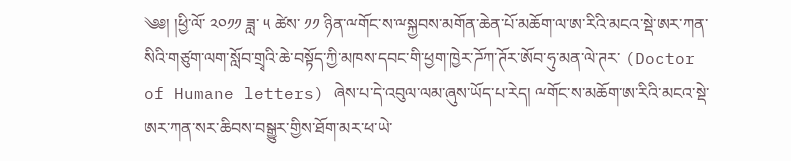༄༅། །ཕྱི་ལོ་ ༢༠༡༡ ཟླ་ ༥ ཚེས་ ༡༡ ཉིན་ྋགོང་ས་ྋསྐྱབས་མགོན་ཆེན་པོ་མཆོག་ལ་ཨ་རིའི་མངའ་སྡེ་ཨར་ཀན་སིའི་གཙུག་ལག་སློབ་གྲྭའི་ཆེ་བསྟོད་ཀྱི་མཁས་དབང་གི་ཕྱག་ཁྱེར་ཌོཀ་ཊོར་ཨོབ་ཧུ་མན་ལེ་ཊར་ (Doctor of Humane letters) ཞེས་པ་དེ་འབུལ་ལམ་ཞུས་ཡོད་པ་རེད། ྋགོང་ས་མཆོག་ཨ་རིའི་མངའ་སྡེ་ཨར་ཀན་སར་ཆིབས་བསྒྱུར་གྱིས་ཐོག་མར་ཕ་ཡེ་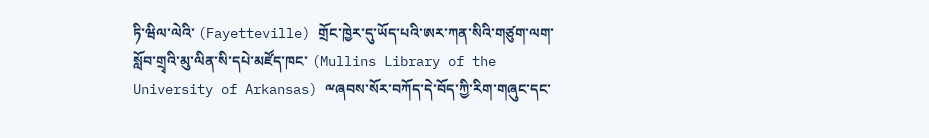ཏི་ཝིལ་ལེའི་ (Fayetteville) གྲོང་ཁྱེར་དུ་ཡོད་པའི་ཨར་ཀན་སིའི་གཙུག་ལག་སློབ་གྲྭའི་མུ་ལིན་སི་དཔེ་མཛོད་ཁང་ (Mullins Library of the University of Arkansas) ྋཞབས་སོར་བཀོད་དེ་བོད་ཀྱི་རིག་གཞུང་དང་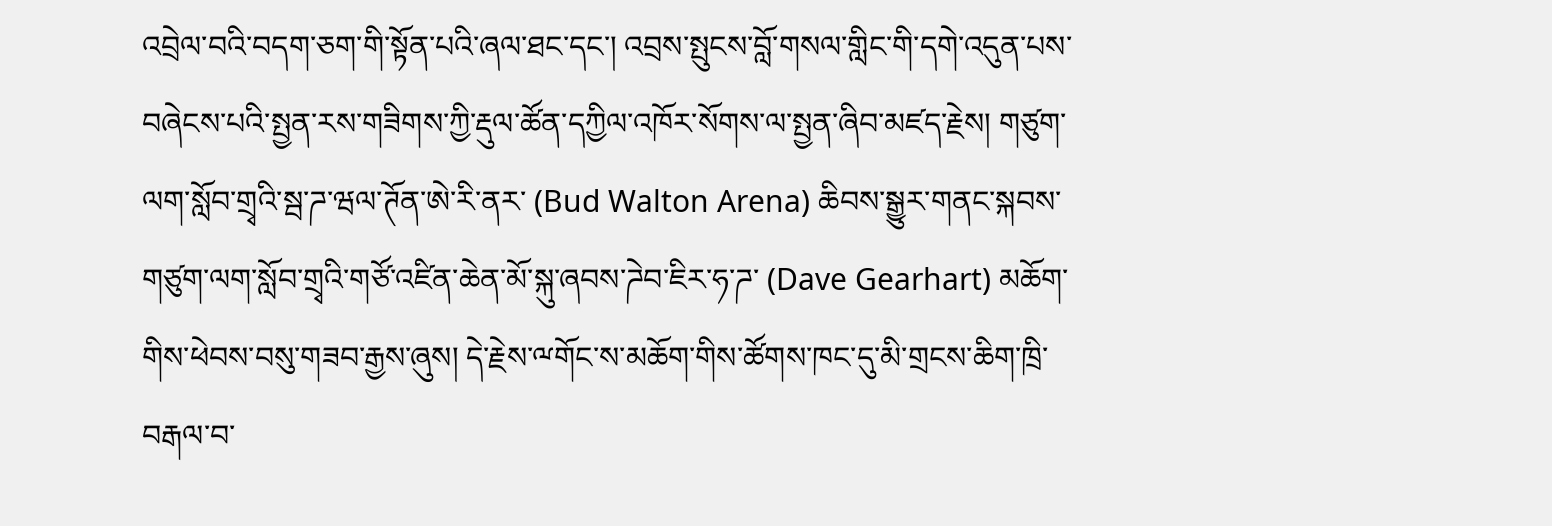འབྲེལ་བའི་བདག་ཅག་གི་སྟོན་པའི་ཞལ་ཐང་དང་། འབྲས་སྤུངས་བློ་གསལ་གླིང་གི་དགེ་འདུན་པས་བཞེངས་པའི་སྤྱན་རས་གཟིགས་ཀྱི་རྡུལ་ཚོན་དཀྱིལ་འཁོར་སོགས་ལ་སྤྱན་ཞིབ་མཛད་རྗེས། གཙུག་ལག་སློབ་གྲྭའི་སྦ་ཌ་ཝལ་ཊོན་ཨེ་རི་ནར་ (Bud Walton Arena) ཆིབས་སྒྱུར་གནང་སྐབས་གཙུག་ལག་སློབ་གྲྭའི་གཙོ་འཛིན་ཆེན་མོ་སྐུ་ཞབས་ཌེབ་ཇིར་ཧ་ཌ་ (Dave Gearhart) མཆོག་གིས་ཕེབས་བསུ་གཟབ་རྒྱས་ཞུས། དེ་རྗེས་ྋགོང་ས་མཆོག་གིས་ཚོགས་ཁང་དུ་མི་གྲངས་ཆིག་ཁྲི་བརྒལ་བ་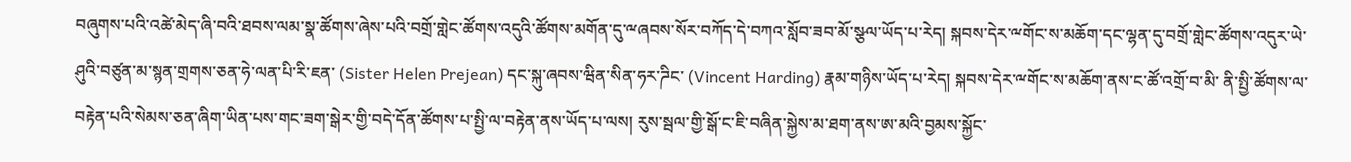བཞུགས་པའི་འཚེ་མེད་ཞི་བའི་ཐབས་ལམ་སྣ་ཚོགས་ཞེས་པའི་བགྲོ་གླེང་ཚོགས་འདུའི་ཚོགས་མགོན་དུ་ྋཞབས་སོར་བཀོད་དེ་བཀའ་སློབ་ཟབ་མོ་སྩལ་ཡོད་པ་རེད། སྐབས་དེར་ྋགོང་ས་མཆོག་དང་ལྷན་དུ་བགྲོ་གླེང་ཚོགས་འདུར་ཡེ་ཤུའི་བཙུན་མ་སྙན་གྲགས་ཅན་ཧེ་ལན་པི་རི་ཇན་ (Sister Helen Prejean) དང་སྐུ་ཞབས་ཝིན་སིན་ཧར་ཌིང་ (Vincent Harding) རྣམ་གཉིས་ཡོད་པ་རེད། སྐབས་དེར་ྋགོང་ས་མཆོག་ནས་ང་ཚོ་འགྲོ་བ་མི་ ནི་སྤྱི་ཚོགས་ལ་བརྟེན་པའི་སེམས་ཅན་ཞིག་ཡིན་པས་གང་ཟག་སྒེར་གྱི་བདེ་དོན་ཚོགས་པ་སྤྱི་ལ་བརྟེན་ནས་ཡོད་པ་ལས། རུས་སྦལ་གྱི་སྒོ་ང་ཇི་བཞིན་སྐྱེས་མ་ཐག་ནས་ཨ་མའི་བྱམས་སྐྱོང་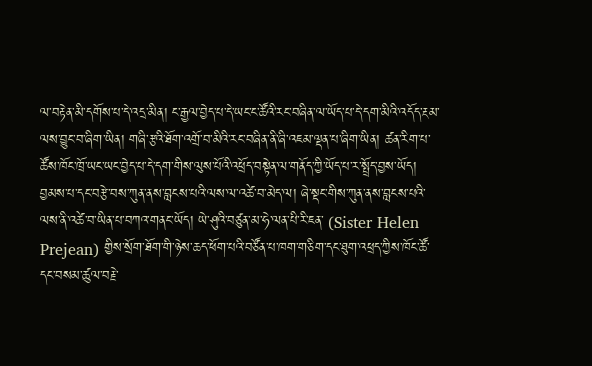ལ་བརྟེན་མི་དགོས་པ་དེ་འདྲ་མིན། ང་རྒྱལ་བྱེད་པ་དེ་ཡང་ང་ཚོའི་རང་བཞིན་ལ་ཡོད་པ་དེ་དག་མིའི་འདོད་རྔམ་ལས་བྱུང་བ་ཞིག་ཡིན། གཞི་རྩའི་ཐོག་འགྲོ་བ་མིའི་རང་བཞིན་ནི་ཞི་འཇམ་ལྡན་པ་ཞིག་ཡིན། ཚན་རིག་པ་ཚོས་ཁོང་ཁྲོ་ཡང་ཡང་བྱེད་པ་དེ་དག་གིས་ལུས་པོའི་འཕྲོད་བསྟེན་ལ་གནོད་ཀྱི་ཡོད་པ་ར་སྤྲོད་བྱས་ཡོད། བྱམས་པ་དང་བརྩེ་བས་ཀུན་ནས་བླངས་པའི་ལས་ལ་འཚེ་བ་མེད་ལ། ཞེ་སྡང་གིས་ཀུན་ནས་བླངས་པའི་ལས་ནི་འཚེ་བ་ཡིན་པ་བཀའ་གནང་ཡོད། ཡེ་ཤུའི་བཙུན་མ་ཧེ་ལན་པི་རི་ཇན་ (Sister Helen Prejean) གྱིས་སྲོག་ཐོག་གི་ཉེས་ཆད་ཕོག་པའི་བཙོན་པ་ཁག་གཅིག་དང་ཐུག་འཕྲད་ཀྱིས་ཁོང་ཚོ་དང་བསམ་ཚུལ་བརྗེ་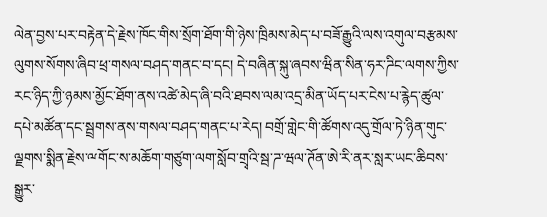ལེན་བྱས་པར་བརྟེན་དེ་རྗེས་ཁོང་གིས་སྲོག་ཐོག་གི་ཉེས་ཁྲིམས་མེད་པ་བཟོ་རྒྱུའི་ལས་འགུལ་བརྩམས་ལུགས་སོགས་ཞིབ་ཕྲ་གསལ་བཤད་གནང་བ་དང། དེ་བཞིན་སྐུ་ཞབས་ཝིན་སིན་ཧར་ཌིང་ལགས་ཀྱིས་རང་ཉིད་ཀྱི་ཉམས་མྱོང་ཐོག་ནས་འཚེ་མེད་ཞི་བའི་ཐབས་ལམ་འདྲ་མིན་ཡོད་པར་ངེས་པ་རྙེད་ཚུལ་དཔེ་མཚོན་དང་སྦྲགས་ནས་གསལ་བཤད་གནང་པ་རེད། བགྲོ་གླེང་གི་ཚོགས་འདུ་གྲོལ་ཏེ་ཉིན་གུང་ལྗགས་སྨིན་རྗེས་ྋགོང་ས་མཆོག་གཙུག་ལག་སློབ་གྲྭའི་སྦ་ཌ་ཝལ་ཊོན་ཨེ་རི་ནར་སླར་ཡང་ཆིབས་སྒྱུར་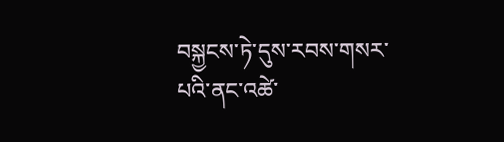བསྐྱངས་ཏེ་དུས་རབས་གསར་པའི་ནང་འཚེ་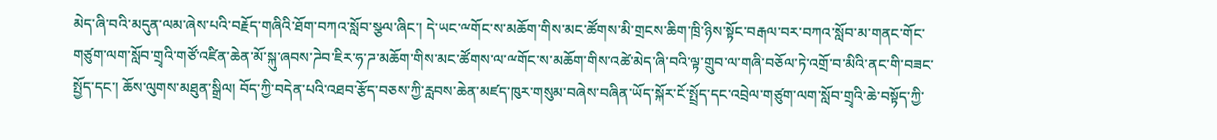མེད་ཞི་བའི་མདུན་ལམ་ཞེས་པའི་བརྗོད་གཞིའི་ཐོག་བཀའ་སློབ་སྩལ་ཞིང་། དེ་ཡང་ྋགོང་ས་མཆོག་གིས་མང་ཚོགས་མི་གྲངས་ཆིག་ཁྲི་ཉིས་སྟོང་བརྒལ་བར་བཀའ་སློབ་མ་གནང་གོང་གཙུག་ལག་སློབ་གྲྭའི་གཙོ་འཛིན་ཆེན་མོ་སྐུ་ཞབས་ཌེབ་ཇིར་ཧ་ཌ་མཆོག་གིས་མང་ཚོགས་ལ་ྋགོང་ས་མཆོག་གིས་འཚེ་མེད་ཞི་བའི་ལྟ་གྲུབ་ལ་གཞི་བཅོལ་ཏེ་འགྲོ་བ་མིའི་ནང་གི་བཟང་སྤྱོད་དང་། ཆོས་ལུགས་མཐུན་སྒྲིལ། བོད་ཀྱི་བདེན་པའི་འཐབ་རྩོད་བཅས་ཀྱི་རླབས་ཆེན་མཛད་ཁུར་གསུམ་བཞེས་བཞིན་ཡོད་སྐོར་ངོ་སྤྲོད་དང་འབྲེལ་གཙུག་ལག་སློབ་གྲྭའི་ཆེ་བསྟོད་ཀྱི་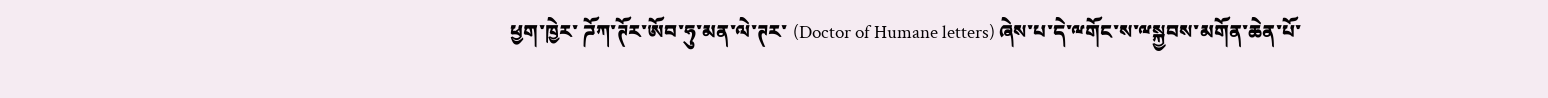ཕྱག་ཁྱེར་ ཌོཀ་ཊོར་ཨོབ་ཧུ་མན་ལེ་ཊར་ (Doctor of Humane letters) ཞེས་པ་དེ་ྋགོང་ས་ྋསྐྱབས་མགོན་ཆེན་པོ་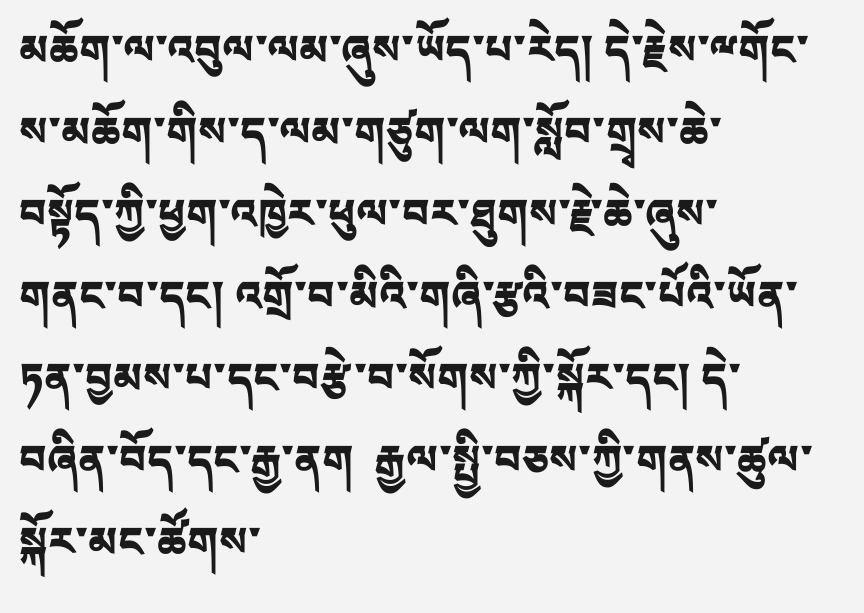མཆོག་ལ་འབུལ་ལམ་ཞུས་ཡོད་པ་རེད། དེ་རྗེས་ྋགོང་ས་མཆོག་གིས་ད་ལམ་གཙུག་ལག་སློབ་གྲྭས་ཆེ་བསྟོད་ཀྱི་ཕྱག་འཁྱེར་ཕུལ་བར་ཐུགས་རྗེ་ཆེ་ཞུས་གནང་བ་དང། འགྲོ་བ་མིའི་གཞི་རྩའི་བཟང་པོའི་ཡོན་ཏན་བྱམས་པ་དང་བརྩེ་བ་སོགས་ཀྱི་སྐོར་དང། དེ་བཞིན་བོད་དང་རྒྱ་ནག  རྒྱལ་སྤྱི་བཅས་ཀྱི་གནས་ཚུལ་སྐོར་མང་ཚོགས་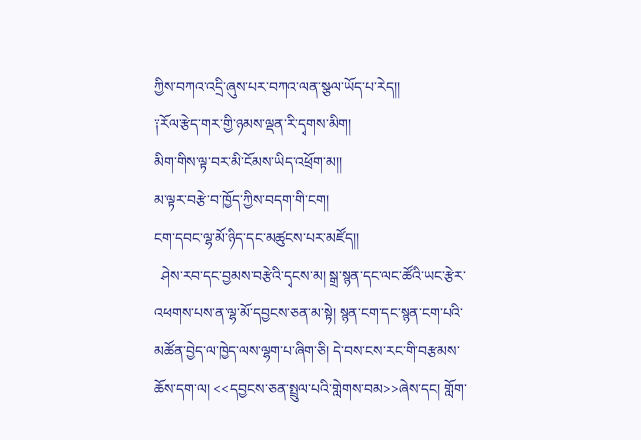ཀྱིས་བཀའ་འདྲི་ཞུས་པར་བཀའ་ལན་སྩལ་ཡོད་པ་རེད།།
༑རོལ་རྩེད་གར་གྱི་ཉམས་ལྡན་རི་དྭགས་མིག།
མིག་གིས་ལྟ་བར་མི་ངོམས་ཡིད་འཕྲོག་མ།།
མ་ལྟར་བརྩེ་བ་ཁྱོད་ཀྱིས་བདག་གི་ངག།
ངག་དབང་ལྷ་མོ་ཉིད་དང་མཚུངས་པར་མཛོད།།
  ཤེས་རབ་དང་བྱམས་བརྩེའི་དྭངས་མ། སྒྲ་སྙན་དང་ལང་ཚོའི་ཡང་རྩེར་འཕགས་པས་ན་ལྷ་མོ་དབྱངས་ཅན་མ་སྟེ། སྙན་ངག་དང་སྙན་ངག་པའི་མཚོན་བྱེད་ལ་ཁྱེད་ལས་ལྷག་པ་ཞིག་ཅི། དེ་བས་ངས་རང་གི་བརྩམས་ཆོས་དག་ལ། <<དབྱངས་ཅན་སྤྲུལ་པའི་གླེགས་བམ>>ཞེས་དང། གློག་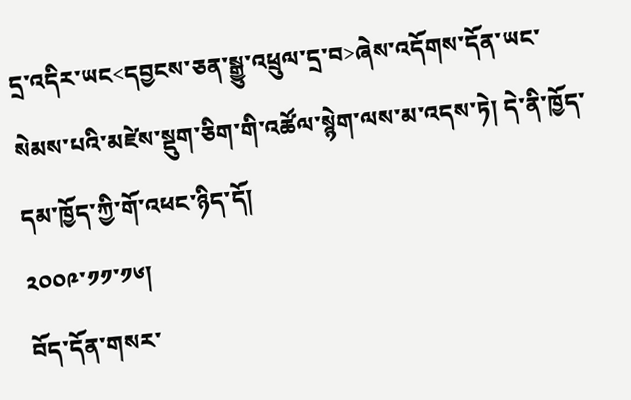དྲ་འདིར་ཡང<དབྱངས་ཅན་སྒྱུ་འཕྲུལ་དྲ་བ>ཞེས་འདོགས་དོན་ཡང་སེམས་པའི་མཛེས་སྡུག་ཅིག་གི་འཚོལ་སྙེག་ལས་མ་འདས་ཏེ། དེ་ནི་ཁྱོད་དམ་ཁྱོད་ཀྱི་གོ་འཕང་ཉིད་དོ།
༢༠༠༩་༡༡་༡༦།
བོད་དོན་གསར་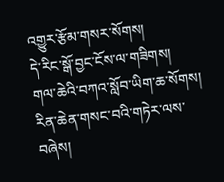འགྱུར་རྩོམ་གསར་སོགས།
དེ་རིང་སྒོ་བྱང་ངོས་ལ་གཟིགས།
གལ་ཆེའི་བཀའ་སློབ་ཡིག་ཆ་སོགས།
རིན་ཆེན་གསང་བའི་གཏེར་ལས་བཞེས།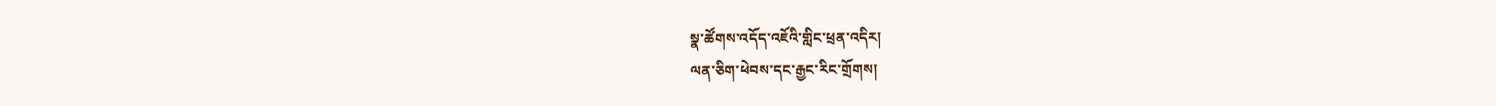སྣ་ཚོགས་འདོད་འཇོའི་གླིང་ཕྲན་འདིར།
ལན་ཅིག་ཕེབས་དང་རྒྱང་རིང་གྲོགས།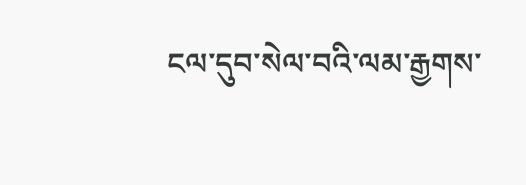ངལ་དུབ་སེལ་བའི་ལམ་རྒྱགས་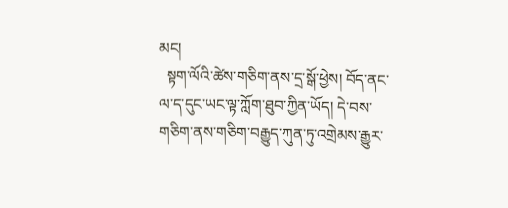མང།
  སྟག་ལོའི་ཚེས་གཅིག་ནས་དྲ་སྒོ་ཕྱེས། བོད་ནང་ལ་ད་དུང་ཡང་ལྟ་ཀློག་ཐུབ་ཀྱིན་ཡོད། དེ་བས་གཅིག་ནས་གཅིག་བརྒྱུད་ཀུན་ཏུ་འགྲེམས་རྒྱུར་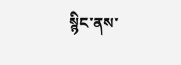སྙིང་ནས་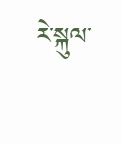རེ་སྐུལ་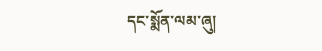དང་སྨོན་ལམ་ཞུ།